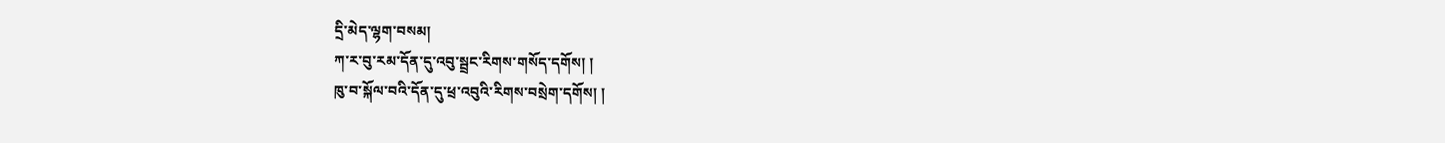དྲི་མེད་ལྷག་བསམ།
ཀ་ར་བུ་རམ་དོན་དུ་འབུ་སྦྲང་རིགས་གསོད་དགོས། །
ཁུ་བ་སྐོལ་བའི་དོན་དུ་ཕྲ་འབུའི་རིགས་བསྲེག་དགོས། །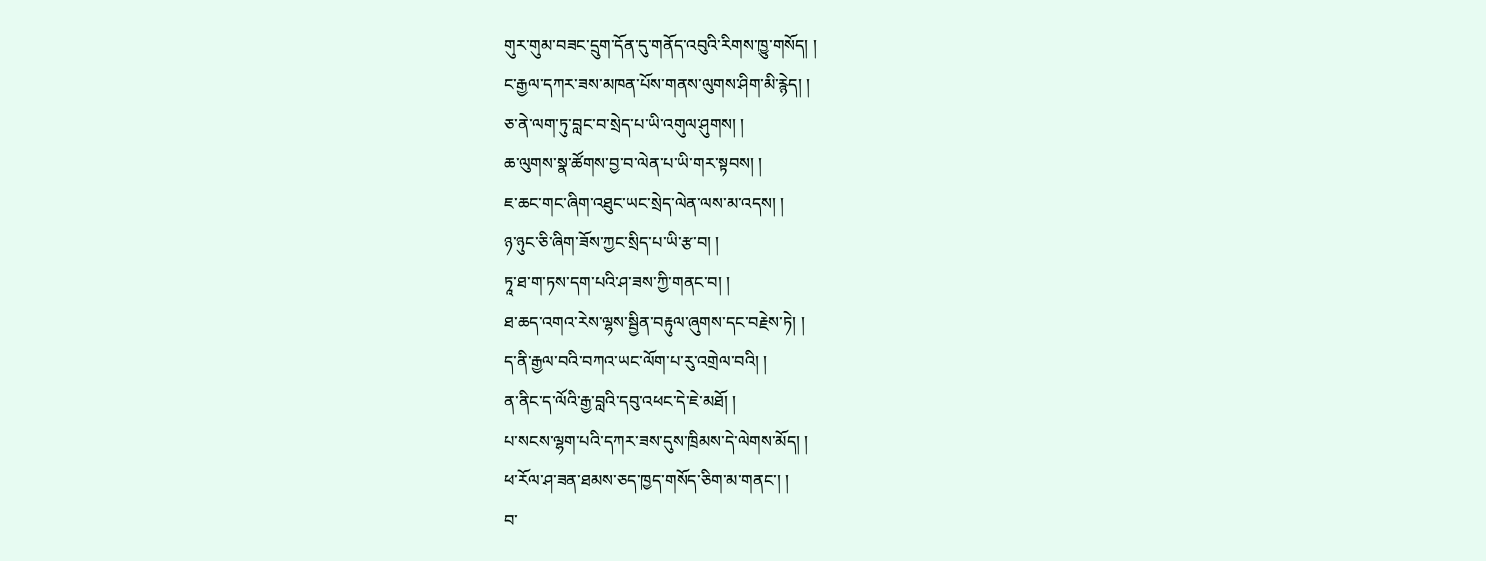གུར་གུམ་བཟང་དྲུག་དོན་དུ་གནོད་འབུའི་རིགས་ཁྱུ་གསོད། །
ང་རྒྱལ་དཀར་ཟས་མཁན་པོས་གནས་ལུགས་ཤིག་མི་རྙེད། །
ཅ་ནེ་ལག་ཏུ་བླང་བ་སྲེད་པ་ཡི་འགུལ་ཤུགས། །
ཆ་ལུགས་སྣ་ཚོགས་བྱ་བ་ལེན་པ་ཡི་གར་སྟབས། །
ཇ་ཆང་གང་ཞིག་འཐུང་ཡང་སྲེད་ལེན་ལས་མ་འདས། །
ཉ་ཉུང་ཅི་ཞིག་ཟོས་ཀྱང་སྲིད་པ་ཡི་རྩ་བ། །
ཏཱ་ཐ་ག་ཏས་དག་པའི་ཤ་ཟས་ཀྱི་གནང་བ། །
ཐ་ཆད་འགའ་རེས་ལྷས་སྦྱིན་བརྟུལ་ཞུགས་དང་བརྗེས་ཏེ། །
ད་ནི་རྒྱལ་བའི་བཀའ་ཡང་ལོག་པ་རུ་འགྲེལ་བའི། །
ན་ནིང་ད་ལོའི་རྒྱ་བླའི་དབུ་འཕང་དེ་ཇེ་མཐོ། །
པ་སངས་ལྷག་པའི་དཀར་ཟས་དུས་ཁྲིམས་དེ་ལེགས་མོད། །
ཕ་རོལ་ཤ་ཟན་ཐམས་ཅད་ཁྱད་གསོད་ཅིག་མ་གནང་། །
བ་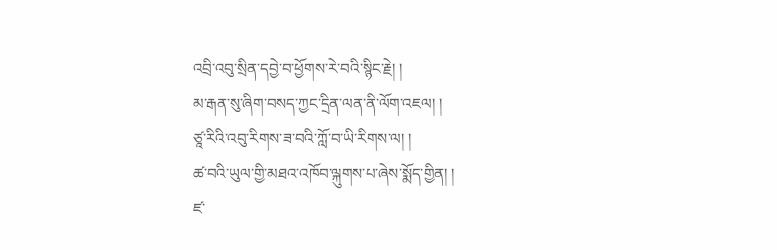འབྲི་འབུ་སྲིན་དབྱེ་བ་ཕྱོགས་རེ་བའི་སྙིང་རྗེ། །
མ་རྒན་སུ་ཞིག་བསད་ཀྱང་དྲིན་ལན་ནི་ལོག་འཇལ། །
ཙཱ་རིའི་འབུ་རིགས་ཟ་བའི་ཀློ་བ་ཡི་རིགས་ལ། །
ཚ་བའི་ཡུལ་གྱི་མཐའ་འཁོབ་ལྐུགས་པ་ཞེས་སྨོད་གྱིན། །
ཛ་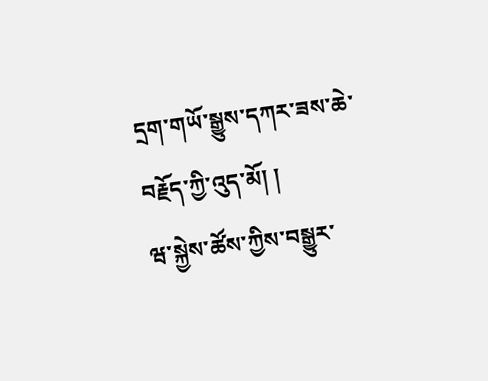དྲག་གཡོ་སྒྱུས་དཀར་ཟས་ཆེ་བརྗོད་ཀྱི་འུད་མོ། །
ཝ་སྐྱེས་ཚོས་ཀྱིས་བསྒྱུར་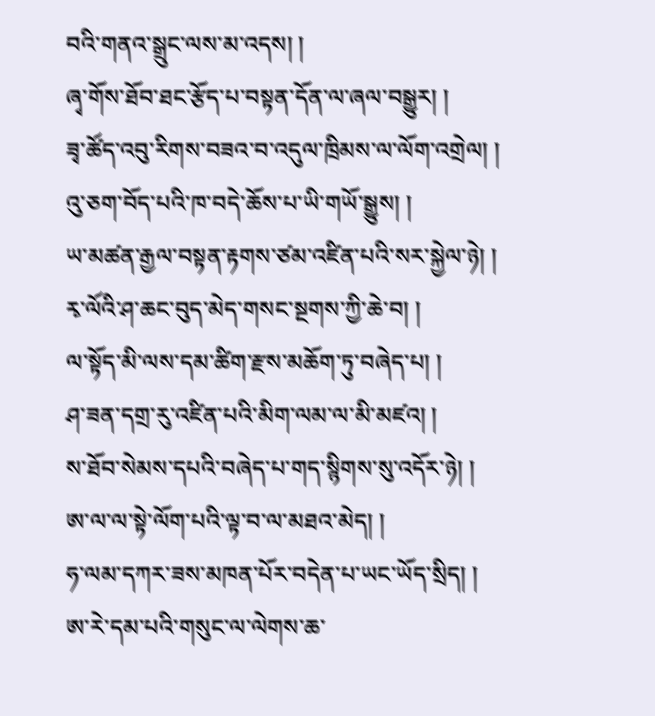བའི་གནའ་སྒྲུང་ལས་མ་འདས། །
ཞྭ་གོས་ཐོབ་ཐང་རྩོད་པ་བསྟན་དོན་ལ་ཞལ་བསྒྱུར། །
ཟྭ་ཚོད་འབུ་རིགས་བཟའ་བ་འདུལ་ཁྲིམས་ལ་ལོག་འགྲེལ། །
འུ་ཅག་བོད་པའི་ཁ་བདེ་ཆོས་པ་ཡི་གཡོ་སྒྱུས། །
ཡ་མཚན་རྒྱལ་བསྟན་རྟགས་ཙམ་འཛིན་པའི་སར་སྐྱེལ་ཉེ། །
རྭ་ལོའི་ཤ་ཆང་བུད་མེད་གསང་སྔགས་ཀྱི་ཆེ་བ། །
ལ་སྟོད་མི་ལས་དམ་ཚིག་རྫས་མཆོག་ཏུ་བཞེད་པ། །
ཤ་ཟན་དགྲ་རུ་འཛིན་པའི་མིག་ལམ་ལ་མི་མཛའ། །
ས་ཐོབ་སེམས་དཔའི་བཞེད་པ་གད་སྙིགས་སུ་འདོར་ཉེ། །
ཨ་ལ་ལ་སྟེ་ལོག་པའི་ལྟ་བ་ལ་མཐའ་མེད། །
ཧ་ལམ་དཀར་ཟས་མཁན་པོར་བདེན་པ་ཡང་ཡོད་སྲིད། །
ཨ་རེ་དམ་པའི་གསུང་ལ་ལེགས་ཆ་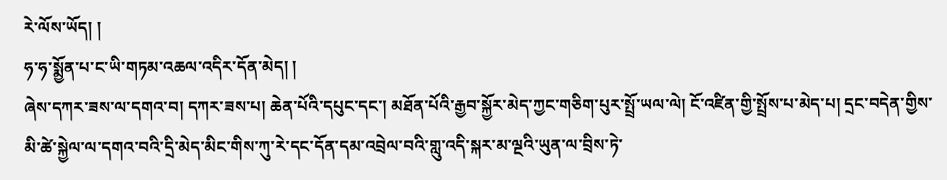རེ་ལོས་ཡོད། །
ཧ་ཧ་སྨྱོན་པ་ང་ཡི་གཏམ་འཆལ་འདིར་དོན་མེད། །
ཞེས་དཀར་ཟས་ལ་དགའ་བ། དཀར་ཟས་པ། ཆེན་པོའི་དཔུང་དང་། མཐོན་པོའི་རྒྱབ་སྐྱོར་མེད་ཀྱང་གཅིག་པུར་སྤྲོ་ཡལ་ལེ། ངོ་འཛིན་གྱི་སྤྲོས་པ་མེད་པ། དྲང་བདེན་གྱིས་མི་ཚེ་སྐྱེལ་ལ་དགའ་བའི་དྲི་མེད་མིང་གིས་ཀུ་རེ་དང་དོན་དམ་འབྲེལ་བའི་གླུ་འདི་སྐར་མ་ལྔའི་ཡུན་ལ་བྲིས་ཏེ་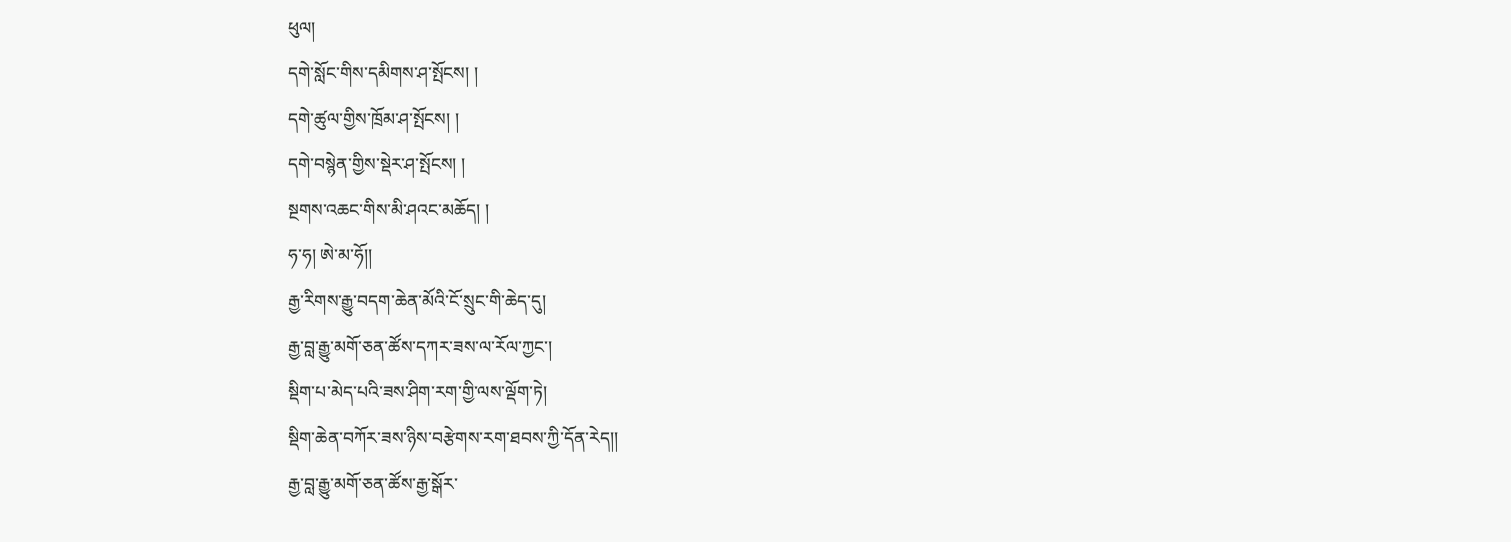ཕུལ།
དགེ་སློང་གིས་དམིགས་ཤ་སྤོངས། །
དགེ་ཚུལ་གྱིས་ཁྲོམ་ཤ་སྤོངས། །
དགེ་བསྙེན་གྱིས་སྡེར་ཤ་སྤོངས། །
སྔགས་འཆང་གིས་མི་ཤའང་མཆོད། །
ཧ་ཧ། ཨེ་མ་ཧོ།།
རྒྱ་རིགས་རྒྱུ་བདག་ཆེན་མོའི་ངོ་སྲུང་གི་ཆེད་དུ།
རྒྱ་བླ་རྒྱུ་མགོ་ཅན་ཚོས་དཀར་ཟས་ལ་རོལ་ཀྱང་།
སྡིག་པ་མེད་པའི་ཟས་ཤིག་རག་གྱི་ལས་ལྡོག་ཏེ།
སྡིག་ཆེན་བཀོར་ཟས་ཉིས་བརྩེགས་རག་ཐབས་ཀྱི་དོན་རེད།།
རྒྱ་བླ་རྒྱུ་མགོ་ཅན་ཚོས་རྒྱ་སྒོར་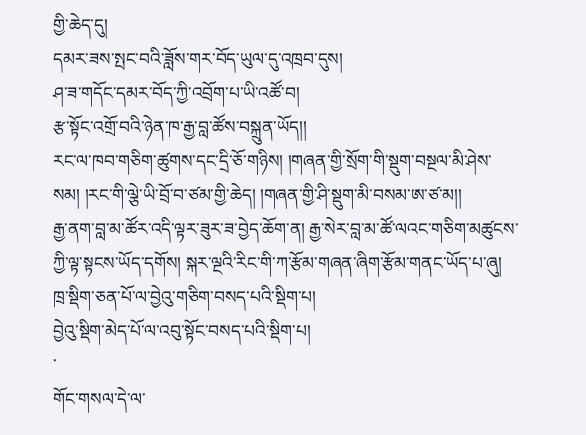གྱི་ཆེད་དུ།
དམར་ཟས་སྤང་བའི་ཟློས་གར་བོད་ཡུལ་དུ་འཁྲབ་དུས།
ཤ་ཟ་གདོང་དམར་བོད་ཀྱི་འབྲོག་པ་ཡི་འཚོ་བ།
རྩ་སྟོང་འགྲོ་བའི་ཉེན་ཁ་རྒྱ་བླ་ཚོས་བསྐྲུན་ཡོད།།
རང་ལ་ཁབ་གཅིག་ཚུགས་དང་དྲི་ཅོ་གཉིས། །གཞན་གྱི་སྲོག་གི་སྡུག་བསྔལ་མི་ཤེས་སམ། །རང་གི་ལྕེ་ཡི་བྲོ་བ་ཙམ་གྱི་ཆེད། །གཞན་གྱི་ཤི་སྡུག་མི་བསམ་ཨ་ཙ་མ།།
རྒྱ་ནག་བླ་མ་ཚོར་འདི་ལྟར་ཟུར་ཟ་བྱེད་ཆོག་ན། རྒྱ་སེར་བླ་མ་ཚོ་ལའང་གཅིག་མཚུངས་ཀྱི་ལྟ་སྟངས་ཡོད་དགོས། སྐར་ལྔའི་རིང་གི་ཀ་རྩོམ་གཞན་ཞིག་རྩོམ་གནང་ཡོད་པ་ཞུ།
ཁྲ་སྡིག་ཅན་པོ་ལ་བྱེའུ་གཅིག་བསད་པའི་སྡིག་པ།
བྱེའུ་སྡིག་མེད་པོ་ལ་འབུ་སྟོང་བསད་པའི་སྡིག་པ།
་
གོང་གསལ་དེ་ལ་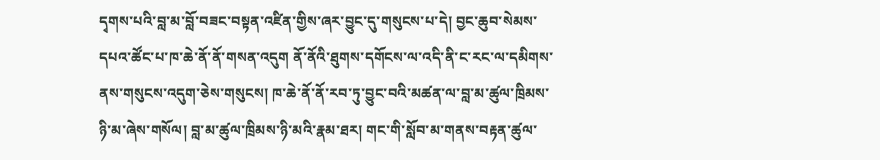དྭགས་པའི་བླ་མ་བློ་བཟང་བསྟན་འཛིན་གྱིས་ཞར་བྱུང་དུ་གསུངས་པ་དེ། བྱང་ཆུབ་སེམས་དཔའ་ཚོང་པ་ཁ་ཆེ་ནོ་ནོ་གསན་འདུག ནོ་ནོའི་ཐུགས་དགོངས་ལ་འདི་ནི་ང་རང་ལ་དམིགས་ནས་གསུངས་འདུག་ཅེས་གསུངས། ཁ་ཆེ་ནོ་ནོ་རབ་ཏུ་བྱུང་བའི་མཚན་ལ་བླ་མ་ཚུལ་ཁྲིམས་ཉི་མ་ཞེས་གསོལ། བླ་མ་ཚུལ་ཁྲིམས་ཉི་མའི་རྣམ་ཐར། གང་གི་སློབ་མ་གནས་བརྟན་ཚུལ་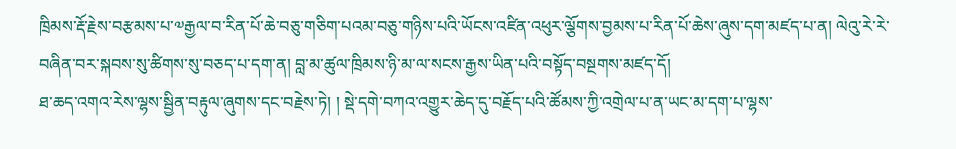ཁྲིམས་རྡོ་རྗེས་བརྩམས་པ་༧རྒྱལ་བ་རིན་པོ་ཆེ་བཅུ་གཅིག་པའམ་བཅུ་གཉིས་པའི་ཡོངས་འཛིན་འཕུར་ལྕོགས་བྱམས་པ་རིན་པོ་ཆེས་ཞུས་དག་མཛད་པ་ན། ལེའུ་རེ་རེ་བཞིན་བར་སྐབས་སུ་ཚིགས་སུ་བཅད་པ་དག་ན། བླ་མ་ཚུལ་ཁྲིམས་ཉི་མ་ལ་སངས་རྒྱས་ཡིན་པའི་བསྟོད་བསྔགས་མཛད་དོ།
ཐ་ཆད་འགའ་རེས་ལྷས་སྦྱིན་བརྟུལ་ཞུགས་དང་བརྗེས་ཏེ། ། སྡེ་དགེ་བཀའ་འགྱུར་ཆེད་དུ་བརྗོད་པའི་ཚོམས་ཀྱི་འགྲེལ་པ་ན་ཡང་མ་དག་པ་ལྷས་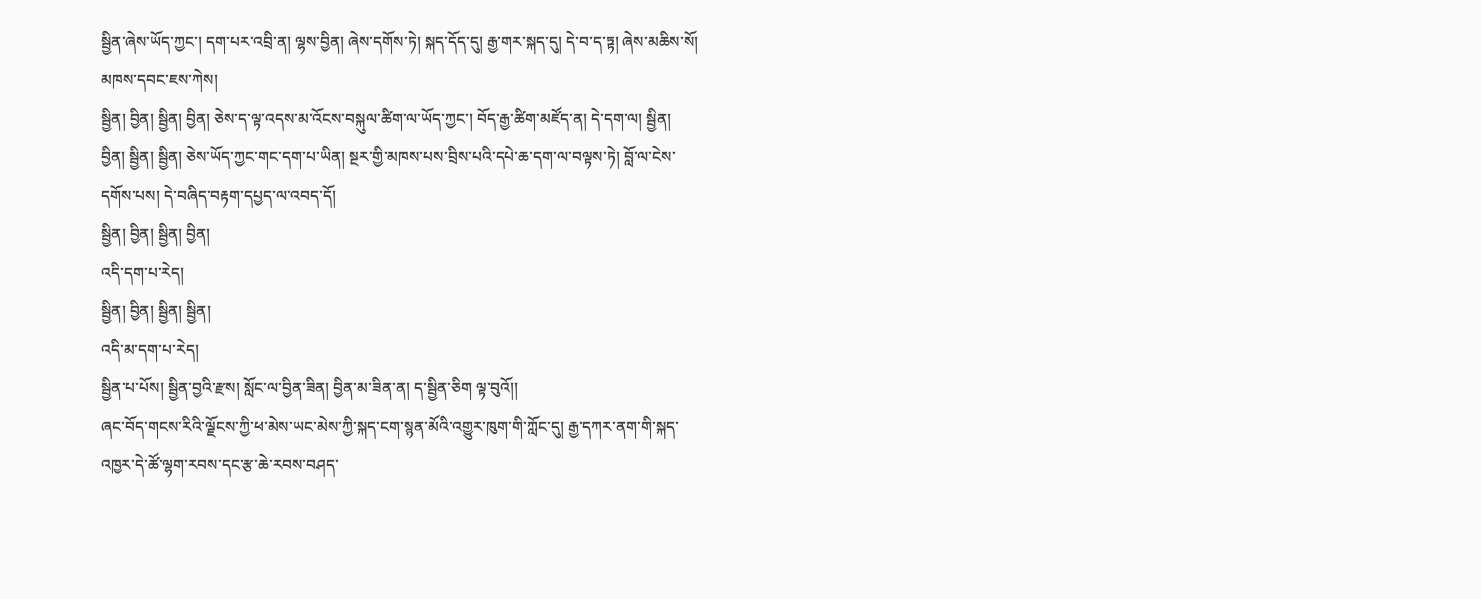སྦྱིན་ཞེས་ཡོད་ཀྱང་། དག་པར་འབྲི་ན། ལྷས་བྱིན། ཞེས་དགོས་ཏེ། སྐད་དོད་དུ། རྒྱ་གར་སྐད་དུ། དེ་བ་ད་ཏྟ། ཞེས་མཆིས་སོ།
མཁས་དབང་ཇས་ཀེས།
སྦྱིན། བྱིན། སྦྱིན། བྱིན། ཅེས་ད་ལྟ་འདས་མ་འོངས་བསྐུལ་ཚིག་ལ་ཡོད་ཀྱང་། བོད་རྒྱ་ཚིག་མཛོད་ན། དེ་དག་ལ། སྦྱིན། བྱིན། སྦྱིན། སྦྱིན། ཅེས་ཡོད་ཀྱང་གང་དག་པ་ཡིན། སྔར་གྱི་མཁས་པས་བྲིས་པའི་དཔེ་ཆ་དག་ལ་བལྟས་ཏེ། བློ་ལ་ངེས་དགོས་པས། དེ་བཞིད་བརྟག་དཔྱད་ལ་འབད་དོ།
སྦྱིན། བྱིན། སྦྱིན། བྱིན།
འདི་དག་པ་རེད།
སྦྱིན། བྱིན། སྦྱིན། སྦྱིན།
འདི་མ་དག་པ་རེད།
སྦྱིན་པ་པོས། སྦྱིན་བྱའི་རྫས། སློང་ལ་བྱིན་ཟིན། བྱིན་མ་ཟིན་ན། ད་སྦྱིན་ཅིག ལྟ་བུའོ།།
ཞང་བོད་གངས་རིའི་ལྗོངས་ཀྱི་ཕ་མེས་ཡང་མེས་ཀྱི་སྐད་ངག་སྙན་མོའི་འགྱུར་ཁུག་གི་ཀློང་དུ། རྒྱ་དཀར་ནག་གི་སྐད་འཁྱར་དེ་ཚོ་ལྷག་རབས་དང་རྩ་ཆེ་རབས་བཤད་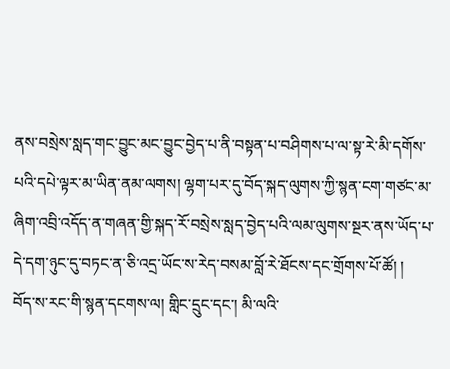ནས་བསྲེས་སླད་གང་བྱུང་མང་བྱུང་བྱེད་པ་ནི་བསྟན་པ་བཤིགས་པ་ལ་སྟ་རེ་མི་དགོས་པའི་དཔེ་ལྟར་མ་ཡིན་ནམ་ལགས། ལྷག་པར་དུ་བོད་སྐད་ལུགས་ཀྱི་སྙན་ངག་གཙང་མ་ཞིག་འབྲི་འདོད་ན་གཞན་གྱི་སྐད་རོ་བསྲེས་སླད་བྱེད་པའི་ལམ་ལུགས་སྔར་ནས་ཡོད་པ་དེ་དག་ཉུང་དུ་བཏང་ན་ཅི་འདྲ་ཡོང་ས་རེད་བསམ་བློ་རེ་ཐོངས་དང་གྲོགས་པོ་ཚོ། །
བོད་ས་རང་གི་སྙན་དངགས་ལ། གླིང་དྲུང་དང་། མི་ལའི་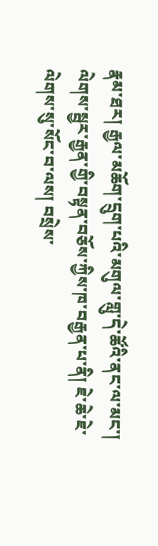རྣམ་ཐར། རྒྱལ་མཆོག་དྲུག་པའི་མགུལ་གླུ་དེ་ཚོའི་ནང་ལ་མང་། ལེགས་སྦྱར་རྒྱན་གྱི་བསྟན་བཅོས་ཀྱིས་ཁ་བརྒྱན་པ་ནི། ཇེ་ཆེ་ཇེ་ལེགས་སུ་སོང་བ་ལས། བསྲེས་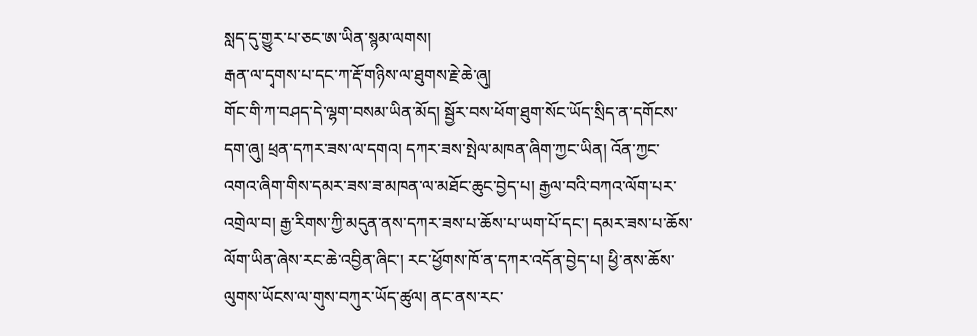སླད་དུ་གྱུར་པ་ཅང་ཨ་ཡིན་སྙམ་ལགས།
རྒན་ལ་དྭགས་པ་དང་ཀ་རྡོ་གཉིས་ལ་ཐུགས་རྗེ་ཆེ་ཞུ།
གོང་གི་ཀ་བཤད་དེ་ལྷག་བསམ་ཡིན་མོད། སྦྱོར་བས་ཕོག་ཐུག་སོང་ཡོད་སྲིད་ན་དགོངས་དག་ཞུ། ཕྲན་དཀར་ཟས་ལ་དགའ། དཀར་ཟས་སྤེལ་མཁན་ཞིག་ཀྱང་ཡིན། འོན་ཀྱང་འགའ་ཞིག་གིས་དམར་ཟས་ཟ་མཁན་ལ་མཐོང་ཆུང་བྱེད་པ། རྒྱལ་བའི་བཀའ་ལོག་པར་འགྲེལ་བ། རྒྱ་རིགས་ཀྱི་མདུན་ནས་དཀར་ཟས་པ་ཆོས་པ་ཡག་པོ་དང་། དམར་ཟས་པ་ཆོས་ལོག་ཡིན་ཞེས་རང་ཆེ་འབྱིན་ཞིང་། རང་ཕྱོགས་ཁོ་ན་དཀར་འདོན་བྱེད་པ། ཕྱི་ནས་ཆོས་ལུགས་ཡོངས་ལ་གུས་བཀུར་ཡོད་ཚུལ། ནང་ནས་རང་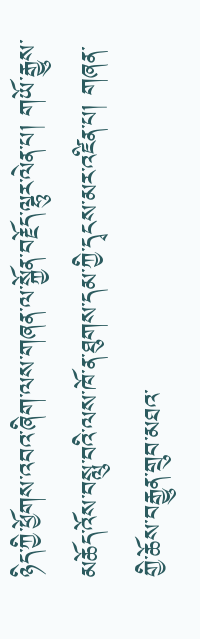ཉིད་ཀྱི་ཕྱོགས་འབའ་ཞིག་ལས་གཞན་ལ་སྐྱོན་བརྗོད་ལྷུར་ལེན་པ། གཡོ་རྒྱུས་མཆོད་འོས་བསླུ་བའི་ལས་ཁོ་ན་ཐུགས་དམ་ཀྱི་དྭངས་མར་འཛིན་པ། གཞན་གྱི་ཆོས་བརྒྱུན་གྲུབ་མཐའ་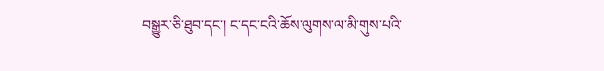བསྒྱུར་ཅི་ཐུབ་དང་། ང་དང་ངའི་ཆོས་ལུགས་ལ་མི་གུས་པའི་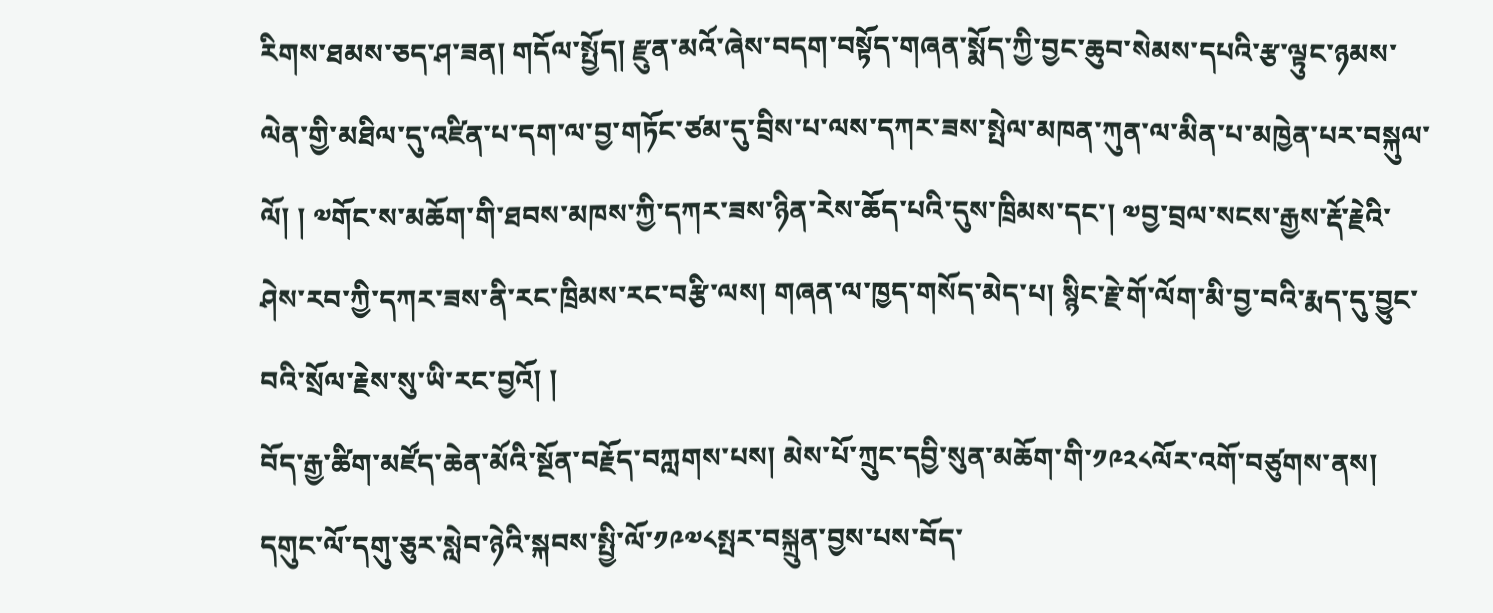རིགས་ཐམས་ཅད་ཤ་ཟན། གདོལ་སྤྱོད། རྫུན་མའོ་ཞེས་བདག་བསྟོད་གཞན་སྨོད་ཀྱི་བྱང་ཆུབ་སེམས་དཔའི་རྩ་ལྟུང་ཉམས་ལེན་གྱི་མཐིལ་དུ་འཛིན་པ་དག་ལ་བྱ་གཏོང་ཙམ་དུ་བྲིས་པ་ལས་དཀར་ཟས་སྤེལ་མཁན་ཀུན་ལ་མིན་པ་མཁྱེན་པར་བསྐུལ་ལོ། ། ༧གོང་ས་མཆོག་གི་ཐབས་མཁས་ཀྱི་དཀར་ཟས་ཉིན་རེས་ཆོད་པའི་དུས་ཁྲིམས་དང་། ༧བྱ་བྲལ་སངས་རྒྱས་རྡོ་རྗེའི་ཤེས་རབ་ཀྱི་དཀར་ཟས་ནི་རང་ཁྲིམས་རང་བརྩི་ལས། གཞན་ལ་ཁྱད་གསོད་མེད་པ། སྙིང་རྗེ་གོ་ལོག་མི་བྱ་བའི་རྨད་དུ་བྱུང་བའི་སྲོལ་རྗེས་སུ་ཡི་རང་བྱའོ། །
བོད་རྒྱ་ཚིག་མཛོད་ཆེན་མོའི་སྔོན་བརྗོད་བཀླགས་པས། མེས་པོ་ཀྲུང་དབྱི་སུན་མཆོག་གི་༡༩༢༨ལོར་འགོ་བཙུགས་ནས། དགུང་ལོ་དགུ་ཅུར་སླེབ་ཉེའི་སྐབས་སྤྱི་ལོ་༡༩༧༨སྤར་བསྐྲུན་བྱས་པས་བོད་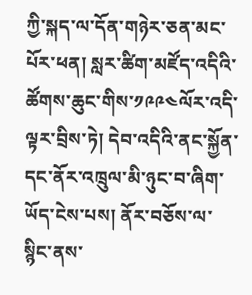ཀྱི་སྐད་ལ་དོན་གཉེར་ཅན་མང་པོར་ཕན། སླར་ཚིག་མཛོད་འདིའི་ཚོགས་ཆུང་གིས་༡༩༩༤ལོར་འདི་ལྟར་བྲིས་ཏེ། དེབ་འདིའི་ནང་སྐྱོན་དང་ནོར་འཁྲུལ་མི་ཉུང་བ་ཞིག་ཡོད་ངེས་པས། ནོར་བཅོས་ལ་སྙིང་ནས་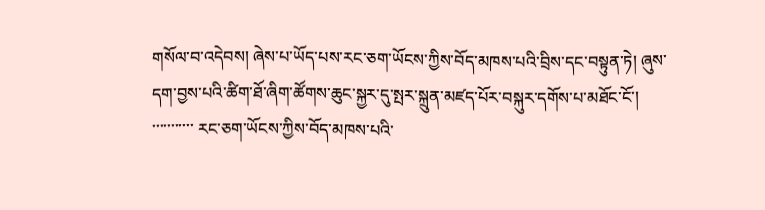གསོལ་བ་འདེབས། ཞེས་པ་ཡོད་པས་རང་ཅག་ཡོངས་ཀྱིས་བོད་མཁས་པའི་བྲིས་དང་བསྟུན་ཏེ། ཞུས་དག་བྱས་པའི་ཚིག་ཐོ་ཞིག་ཚོགས་ཆུང་སྐྱར་དུ་སྤར་སྐྲུན་མཛད་པོར་བསྐུར་དགོས་པ་མཐོང་ངོ་།
་་་་་་་་་་་ རང་ཅག་ཡོངས་ཀྱིས་བོད་མཁས་པའི་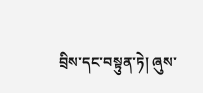བྲིས་དང་བསྟུན་ཏེ། ཞུས་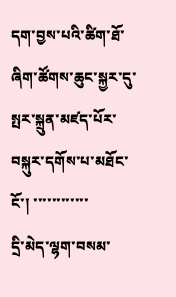དག་བྱས་པའི་ཚིག་ཐོ་ཞིག་ཚོགས་ཆུང་སྐྱར་དུ་སྤར་སྐྲུན་མཛད་པོར་བསྐུར་དགོས་པ་མཐོང་ངོ་། ་་་་་་་་་་་་
དྲི་མེད་ལྷག་བསམ་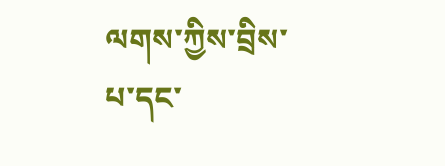ལགས་ཀྱིས་བྲིས་པ་དང་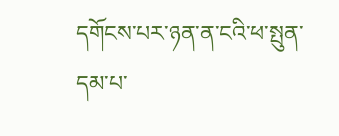དགོངས་པར་ཉན་ན་ངའི་ཕ་སྤུན་དམ་པ་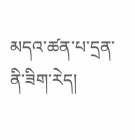མདའ་ཚན་པ་དྲན་ནི་ཟིག་རེད།